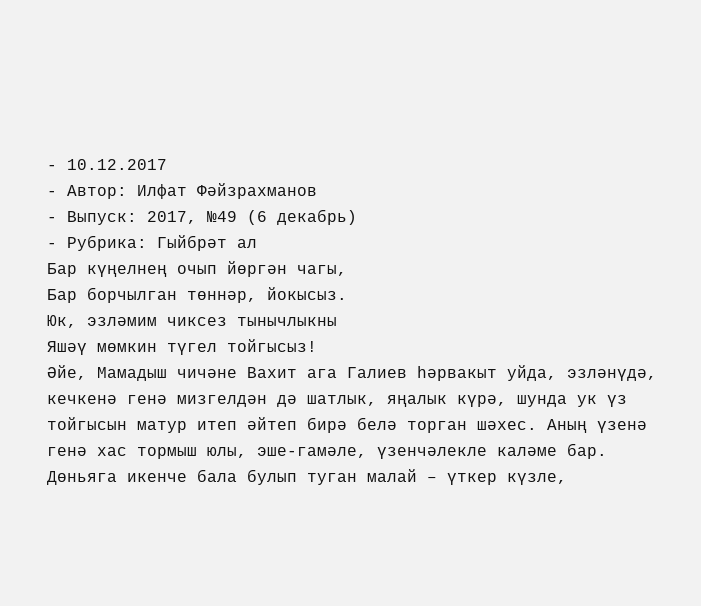- 10.12.2017
- Автор: Илфат Фәйзрахманов
- Выпуск: 2017, №49 (6 декабрь)
- Рубрика: Гыйбрәт ал
Бар күңелнең очып йөргән чагы,
Бар борчылган төннәр, йокысыз.
Юк, эзләмим чиксез тынычлыкны
Яшәү мөмкин түгел тойгысыз!
Әйе, Мамадыш чичәне Вахит ага Галиев һәрвакыт уйда, эзләнүдә, кечкенә генә мизгелдән дә шатлык, яңалык күрә, шунда ук үз тойгысын матур итеп әйтеп бирә белә торган шәхес. Аның үзенә генә хас тормыш юлы, эше-гамәле, үзенчәлекле каләме бар.
Дөньяга икенче бала булып туган малай – үткер күзле,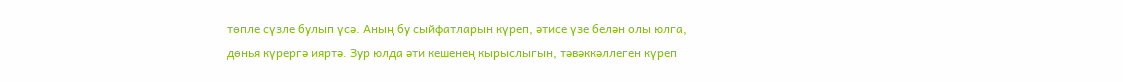төпле сүзле булып үсә. Аның бу сыйфатларын күреп, әтисе үзе белән олы юлга, дөнья күрергә ияртә. Зур юлда әти кешенең кырыслыгын, тәвәккәллеген күреп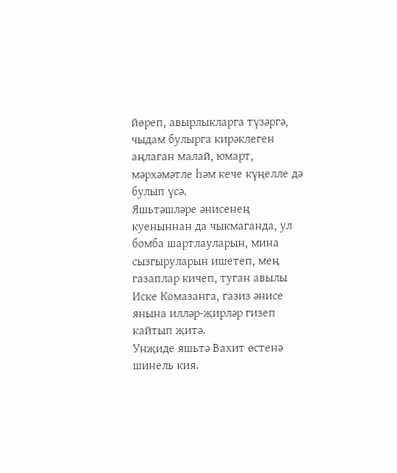йөреп, авырлыкларга түзәргә, чыдам булырга кирәклеген аңлаган малай, юмарт, мәрхәмәтле һәм кече күңелле дә булып үсә.
Яшьтәшләре әнисенең куеныннан да чыкмаганда, ул бомба шартлауларын, мина сызгыруларын ишетеп, мең газаплар кичеп, туган авылы Иске Комазанга, газиз әнисе янына илләр-җирләр гизеп кайтып җитә.
Унҗиде яшьтә Вахит өстенә шинель кия.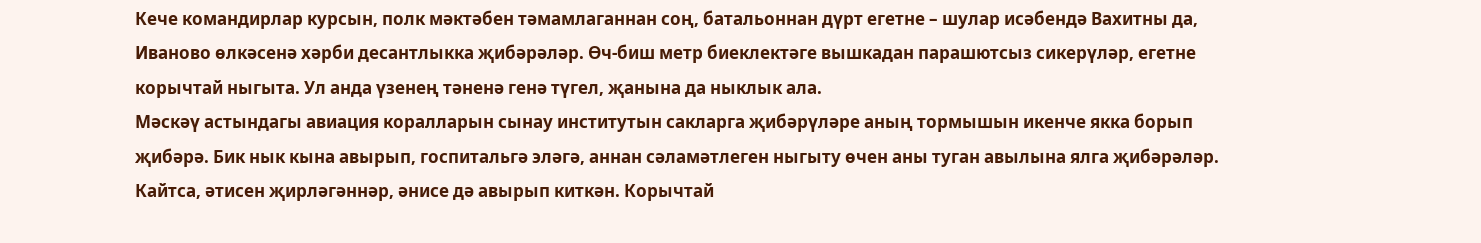Кече командирлар курсын, полк мәктәбен тәмамлаганнан соң, батальоннан дүрт егетне – шулар исәбендә Вахитны да, Иваново өлкәсенә хәрби десантлыкка җибәрәләр. Өч-биш метр биеклектәге вышкадан парашютсыз сикерүләр, егетне корычтай ныгыта. Ул анда үзенең тәненә генә түгел, җанына да ныклык ала.
Мәскәү астындагы авиация коралларын сынау институтын сакларга җибәрүләре аның тормышын икенче якка борып җибәрә. Бик нык кына авырып, госпитальгә эләгә, аннан сәламәтлеген ныгыту өчен аны туган авылына ялга җибәрәләр. Кайтса, әтисен җирләгәннәр, әнисе дә авырып киткән. Корычтай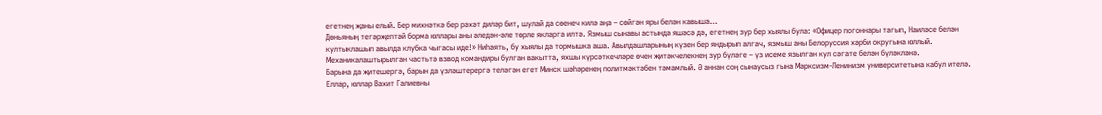егетнең җаны елый. Бер михнәткә бер рәхәт диләр бит, шулай да сөенеч килә аңа – сөйгән яры белән кавыша…
Дөньяның тегәрҗептәй борма юллары аны әледән-әле төрле якларга илтә. Язмыш сынавы астында яшәсә дә, егетнең зур бер хыялы була: «Офицер погоннары тагып, Наиләсе белән култыклашып авылда клубка чыгасы иде!» Ниһаять, бу хыялы да тормышка аша. Авылдашларының күзен бер яндырып алгач, язмыш аны Белоруссия хәрби округына юллый. Механикалаштырылган частьтә взвод командиры булган вакытта, яхшы күрсәткечләре өчен җитәкчелекнең зур бүләге – үз исеме язылган кул сәгате белән бүләкләнә.
Барына да җитешергә, барын да үзләштерергә теләгән егет Минск шәһәренең политмәктәбен тәмамлый. Ә аннан соң сынаусыз гына Марксизм-Ленинизм университетына кабул ителә.
Еллар, юллар Вахит Галиевны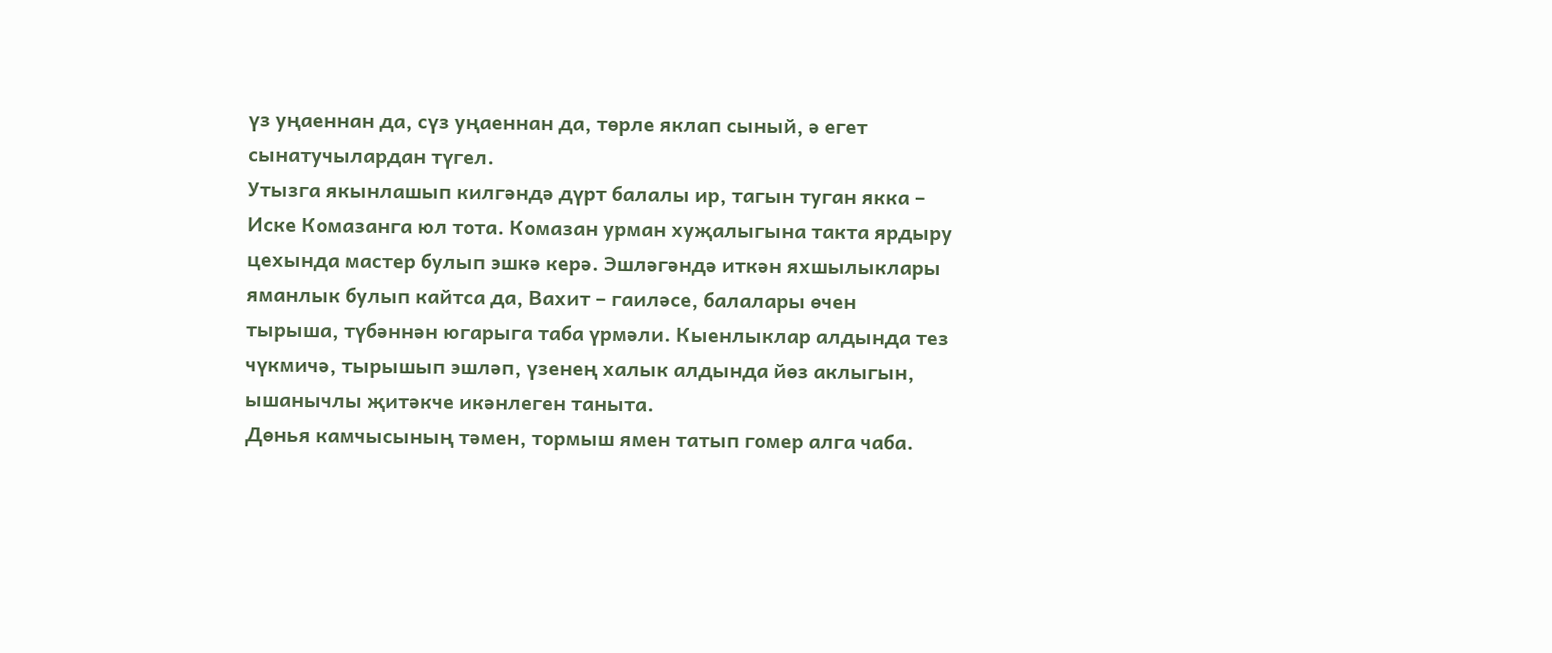үз уңаеннан да, сүз уңаеннан да, төрле яклап сыный, ә егет сынатучылардан түгел.
Утызга якынлашып килгәндә дүрт балалы ир, тагын туган якка – Иске Комазанга юл тота. Комазан урман хуҗалыгына такта ярдыру цехында мастер булып эшкә керә. Эшләгәндә иткән яхшылыклары яманлык булып кайтса да, Вахит – гаиләсе, балалары өчен тырыша, түбәннән югарыга таба үрмәли. Кыенлыклар алдында тез чүкмичә, тырышып эшләп, үзенең халык алдында йөз аклыгын, ышанычлы җитәкче икәнлеген таныта.
Дөнья камчысының тәмен, тормыш ямен татып гомер алга чаба.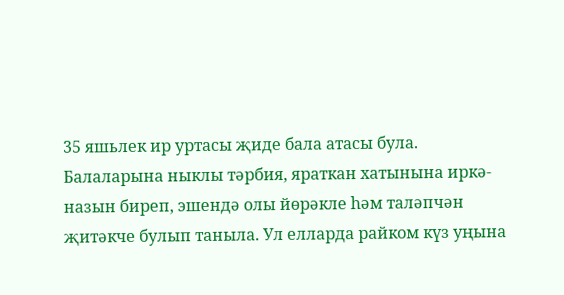35 яшьлек ир уртасы җиде бала атасы була. Балаларына ныклы тәрбия, яраткан хатынына иркә-назын биреп, эшендә олы йөрәкле һәм таләпчән җитәкче булып таныла. Ул елларда райком күз уңына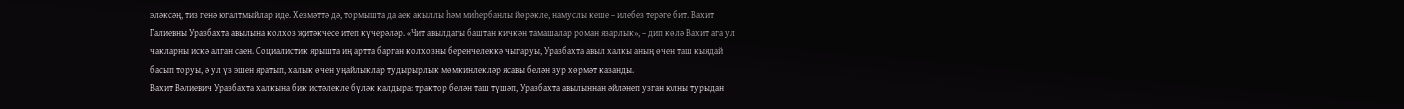эләксәң, тиз генә югалтмыйлар иде. Хезмәттә дә, тормышта да аек акыллы һәм миһербанлы йөрәкле, намуслы кеше – илебез терәге бит. Вахит Галиевны Уразбахта авылына колхоз җитәкчесе итеп күчерәләр. «Чит авылдагы баштан кичкән тамашалар роман язарлык», – дип көлә Вахит ага ул чакларны искә алган саен. Социалистик ярышта иң артта барган колхозны беренчелеккә чыгаруы, Уразбахта авыл халкы аның өчен таш кыядай басып торуы, ә ул үз эшен яратып, халык өчен уңайлыклар тудырырлык мөмкинлекләр ясавы белән зур хөрмәт казанды.
Вахит Вәлиевич Уразбахта халкына бик истәлекле бүләк калдыра: трактор белән таш түшәп, Уразбахта авылыннан әйләнеп узган юлны турыдан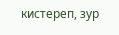кистереп, зур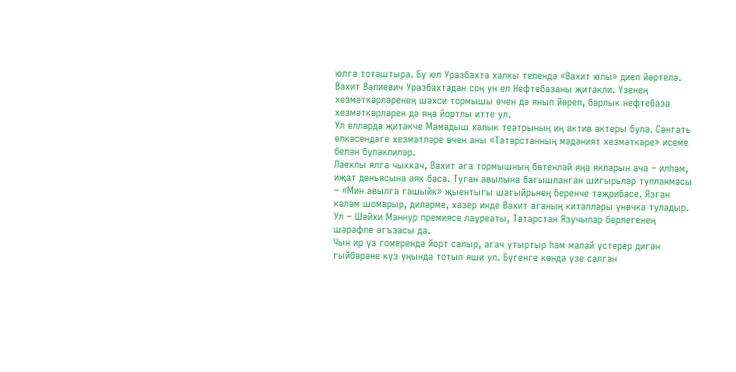юлга тоташтыра. Бу юл Уразбахта халкы телендә «Вахит юлы» диеп йөртелә.
Вахит Вәлиевич Уразбахтадан соң ун ел Нефтебазаны җитәкли. Үзенең хезмәткәрләренең шәхси тормышы өчен дә янып йөреп, барлык нефтебаза хезмәткәрләрен дә яңа йортлы итте ул.
Ул елларда җитәкче Мамадыш халык театрының иң актив актеры була. Сәнгать өлкәсендәге хезмәтләре өчен аны «Татарстанның мәдәният хезмәткәре» исеме белән бүләклиләр.
Лаеклы ялга чыккач, Вахит ага тормышның бөтенләй яңа якларын ача – илһам, иҗат дөньясына аяк баса. Туган авылына багышланган шигырьләр тупланмасы – «Мин авылга гашыйк» җыентыгы шагыйрьнең беренче тәҗрибәсе. Язган каләм шомарыр, диләрме, хәзер инде Вахит аганың китаплары унөчкә туладыр. Ул – Шәйхи Маннур премиясе лауреаты, Татарстан Язучылар берлегенең шәрәфле әгъзасы да.
Чын ир үз гомерендә йорт салыр, агач утыртыр һәм малай үстерер дигән гыйбарәне күз уңында тотып яши ул. Бүгенге көндә үзе салган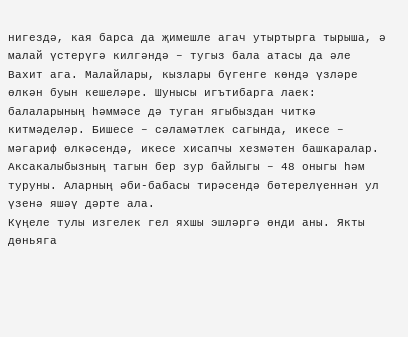нигездә, кая барса да җимешле агач утыртырга тырыша, ә малай үстерүгә килгәндә – тугыз бала атасы да әле Вахит ага. Малайлары, кызлары бүгенге көндә үзләре өлкән буын кешеләре. Шунысы игътибарга лаек: балаларының һәммәсе дә туган ягыбыздан читкә китмәделәр. Бишесе – сәламәтлек сагында, икесе – мәгариф өлкәсендә, икесе хисапчы хезмәтен башкаралар. Аксакалыбызның тагын бер зур байлыгы – 48 оныгы һәм туруны. Аларның әби-бабасы тирәсендә бөтерелүеннән ул үзенә яшәү дәрте ала.
Күңеле тулы изгелек гел яхшы эшләргә өнди аны. Якты дөньяга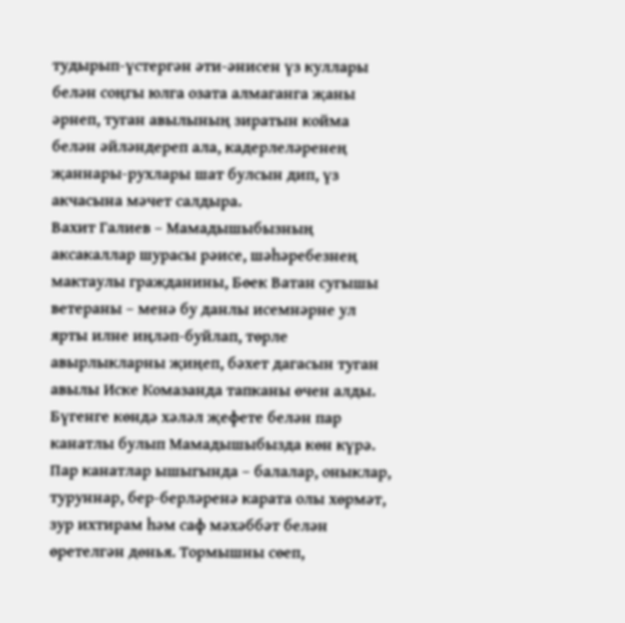тудырып-үстергән әти-әнисен үз куллары белән соңгы юлга озата алмаганга җаны әрнеп, туган авылының зиратын койма белән әйләндереп ала, кадерлеләренең җаннары-рухлары шат булсын дип, үз акчасына мәчет салдыра.
Вахит Галиев – Мамадышыбызның аксакаллар шурасы рәисе, шәһәребезнең мактаулы гражданины, Бөек Ватан сугышы ветераны – менә бу данлы исемнәрне ул ярты илне иңләп-буйлап, төрле авырлыкларны җиңеп, бәхет дагасын туган авылы Иске Комазанда тапканы өчен алды.
Бүгенге көндә хәләл җефете белән пар канатлы булып Мамадышыбызда көн күрә. Пар канатлар ышыгында – балалар, оныклар, туруннар, бер-берләренә карата олы хөрмәт, зур ихтирам һәм саф мәхәббәт белән өретелгән дөнья. Тормышны сөеп,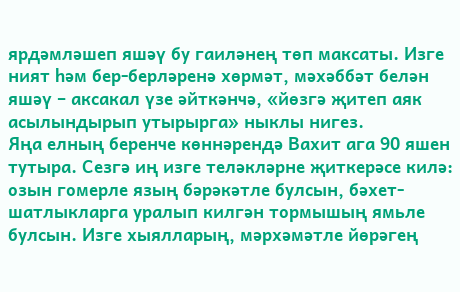ярдәмләшеп яшәү бу гаиләнең төп максаты. Изге ният һәм бер-берләренә хөрмәт, мәхәббәт белән яшәү – аксакал үзе әйткәнчә, «йөзгә җитеп аяк асылындырып утырырга» ныклы нигез.
Яңа елның беренче көннәрендә Вахит ага 90 яшен тутыра. Сезгә иң изге теләкләрне җиткерәсе килә: озын гомерле язың бәрәкәтле булсын, бәхет-шатлыкларга уралып килгән тормышың ямьле булсын. Изге хыялларың, мәрхәмәтле йөрәгең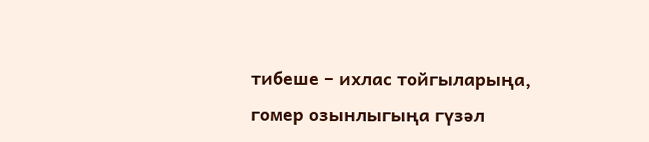тибеше – ихлас тойгыларыңа, гомер озынлыгыңа гүзәл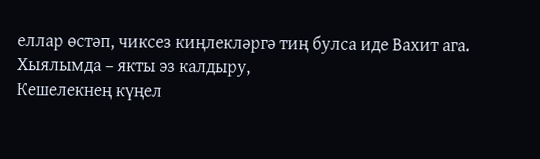еллар өстәп, чиксез киңлекләргә тиң булса иде Вахит ага.
Хыялымда – якты эз калдыру,
Кешелекнең күңел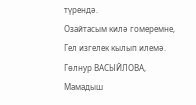түрендә.
Озайтасым килә гомеремне,
Гел изгелек кылып илемә.
Гөлнур ВАСЫЙЛОВА,
Мамадыш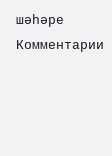шәһәре
Комментарии